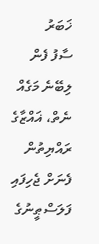ޚަބަރު
ސާފު ފެން ލިބޭނެ މަގެއް ނެތް، ޣައްޒާގެ ރައްޔިތުން ފެނަށް ޖެހިފައި
ފަލަސްޠީނުގެ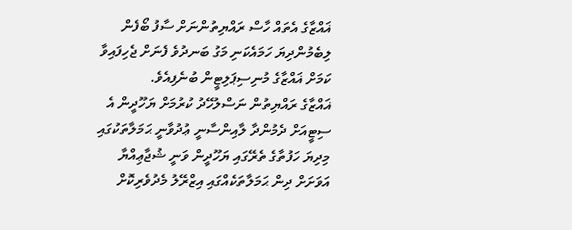ޣައްޒާގެ އެތައް ހާސް ރައްޔިތުންނަށް ސާފު ބޯފެން ލިބެމުންދިޔަ ހަމައެކަނި މަގު ބަނދުވެ ފެނަށް ޖެހިފައިވާ ކަމަށް ޣައްޒާގެ މުނިސިޕަލިޓީން ބުނެފިއެވެ.
ޣައްޒާގެ ރައްޔިތުން ނަސްލުހޭދު ކުރުމަށް ޔަހޫދީން އެ ސިޓީއަށް ދެމުންދާ ލާއިންސާނީ ޢުދުވާނީ ޙަމަލާތަކުގައި މިދިޔަ ހަފުތާގެ ތެރޭގައި ޔަހޫދީން ވަނީ ޝުޖާޢިއްޔާ އަވަށަށް ދިން ޙަމަލާތަކެއްގައި އިޒްރޭލު މެދުވެރިކޮށް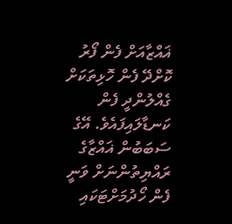ޣައްޒާއަށް ފެން ފޯރު ކޮށްދޭ ފެން ހޮޅިތަކަށް ގެއްލުންދީ ފެން ކަނޑާލައިފައެވެ. އޭގެ ސަބަބުން ޣައްޒާގެ ރައްޔިތުންނަށް ވަނީ ފެން ހޯދުމަށްޓަކައި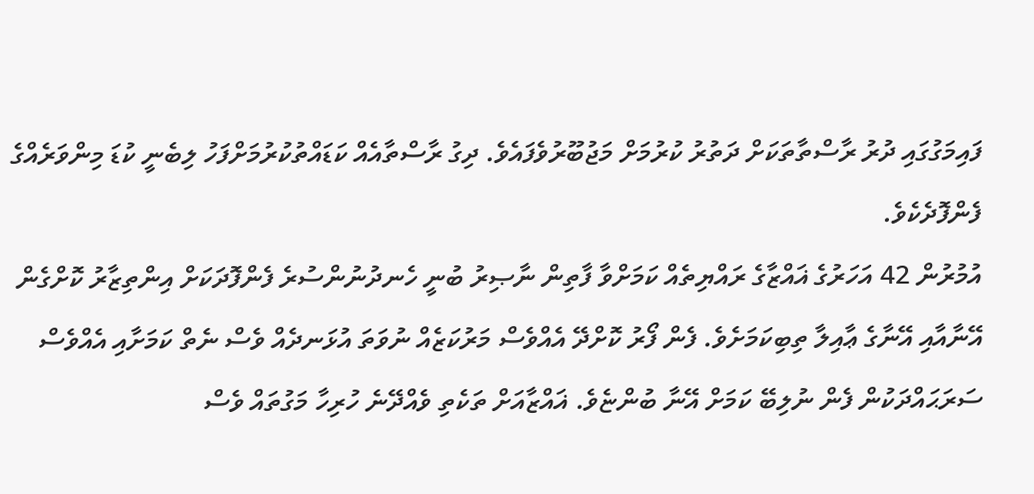ފައިމަގުގައި ދުރު ރާސްތާތަކަށް ދަތުރު ކުރުމަށް މަޖުބޫރުވެފައެވެ. ދިގު ރާސްތާއެއް ކަޑައްތުކުރުމަށްފަހު ލިބެނީ ކުޑަ މިންވަރެއްގެ ފެންފޮދެކެވެ.
އުމުރުން 42 އަހަރުގެ ޣައްޒާގެ ރައްޔިތެއް ކަމަށްވާ ފާތިން ނާޞިރު ބުނީ ހެނދުނުންސުރެ ފެންފޮދަކަށް އިންތިޒާރު ކޮށްގެން އޭނާއާއި އޭނާގެ ޢާއިލާ ތިބިކަމަށެވެ. ފެން ފޯރު ކޮށްދޭ އެއްވެސް މަރުކަޒެއް ނުވަތަ އުޅަނދެއް ވެސް ނެތް ކަމަށާއި އެއްވެސް ސަރަޙައްދަކުން ފެން ނުލިބޭ ކަމަށް އޭނާ ބުންޏެވެ. ޣައްޒާއަށް ތަކެތި ވެއްދޭނެ ހުރިހާ މަގުތައް ވެސް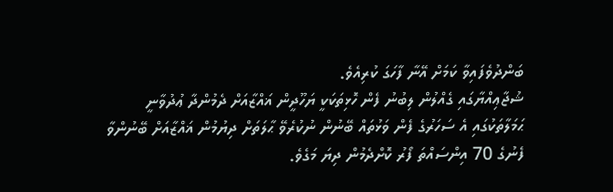ބަންދުވެފައިވާ ކަމަށް އޭނާ ފާހަގަ ކުރިއެވެ.
ޝުޖާޢިއްޔާގައި ގެއްލުން ލިބުނު ފެން ހޮޅިތަކަކީ ޔަހޫދީން ޣައްޒާއަށް ދެމުންދާ ޢުދުވާނީ ޙަމަލާތަކުގައި އެ ސަހަރުގެ ފެން ވަޅުތައް ބޭނުން ނުކުރެވޭ ޙާލަތަށް ދިޔުމުން ޣައްޒާއަށް ބޭނުންވާ ފެނުގެ 70 އިންސައްތަ ފޯރު ކޮށްދެމުން ދިޔަ މަގެވެ.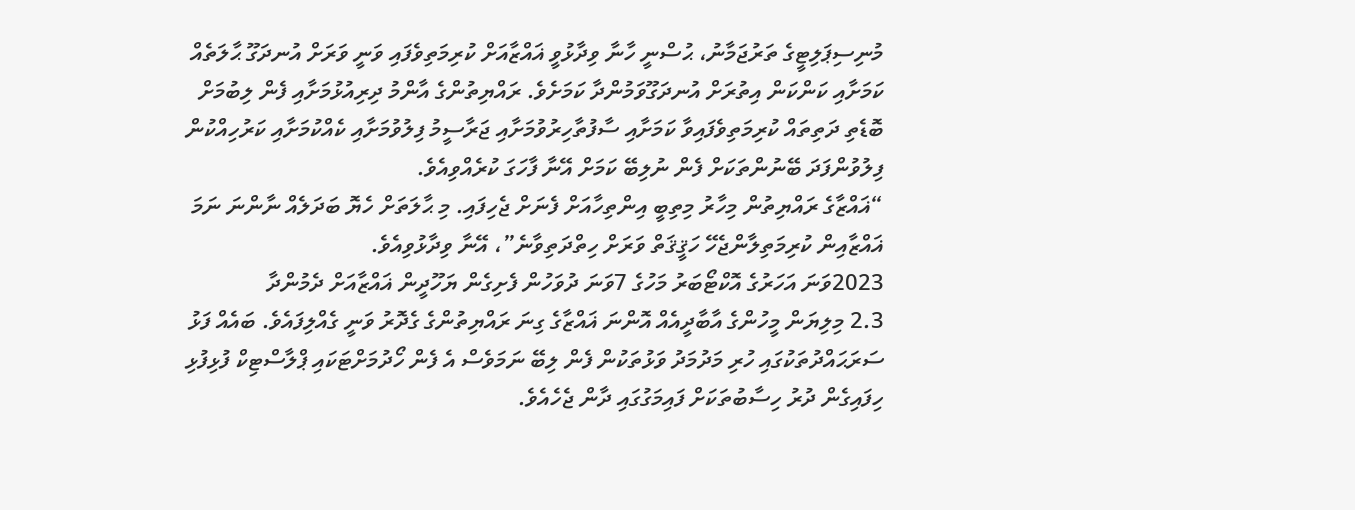މުނިސިޕަލިޓީގެ ތަރުޖަމާނު، ޙުސްނީ ހާނާ ވިދާޅުވީ ޣައްޒާއަށް ކުރިމަތިވެފައި ވަނީ ވަރަށް އުނދަގޫ ޙާލަތެއް ކަމަށާއި ކަންކަން އިތުރަށް އުނދަގޫވަމުންދާ ކަމަށެވެ. ރައްޔިތުންގެ އާންމު ދިރިއުޅުމަށާއި ފެން ލިބުމަށް ބޮޑެތި ދަތިތައް ކުރިމަތިވެފައިވާ ކަމަށާއި ސާފުތާހިރުވުމަށާއި ޖަރާސީމު ފިލުވުމަށާއި ކެއްކުމަށާއި ކަރުހިއްކުން ފިލުވުންފަދަ ބޭނުންތަކަށް ފެން ނުލިބޭ ކަމަށް އޭނާ ފާހަގަ ކުރެއްވިއެވެ.
“ޣައްޒާގެ ރައްޔިތުން މިހާރު މިތިބީ އިންތިހާއަށް ފެނަށް ޖެހިފައި. މި ޙާލަތަށް ހެޔޮ ބަދަލެއް ނާންނަ ނަމަ ޣައްޒާއިން ކުރިމަތިލާންޖެހޭ ހަޤީޤަތް ވަރަށް ހިތްދަތިވާނެ”، އޭނާ ވިދާޅުވިއެވެ.
2023ވަނަ އަހަރުގެ އޮކްޓޯބަރު މަހުގެ 7ވަނަ ދުވަހުން ފެށިގެން ޔަހޫދީން ޣައްޒާއަށް ދެމުންދާ
2.3 މިލިޔަން މީހުންގެ އާބާދީއެއް އޮންނަ ޣައްޒާގެ ގިނަ ރައްޔިތުންގެ ގެދޮރު ވަނީ ގެއްލިފައެވެ. ބައެއް ފަޅު ސަރަޙައްދުތަކުގައި ހުރި މަދުމަދު ވަޅުތަކުން ފެން ލިބޭ ނަމަވެސް އެ ފެން ހޯދުމަށްޓަކައި ޕްލާސްޓިކް ފުޅިފުޅި ހިފައިގެން ދުރު ހިސާބުތަކަށް ފައިމަގުގައި ދާން ޖެހެއެވެ.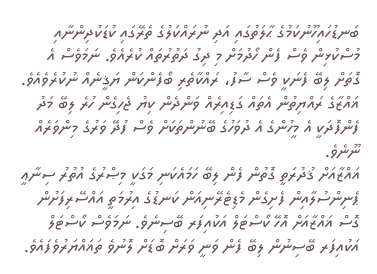ބަނޑުހައިހޫނުކަމުގެ ޙާލަތުގައި އަދި ނުރައްކަލުގެ ތެރޭގައި ކުޑަކުދިންނާއި މުސްކުޅިން ވެސް ފެން ހޯދުމަށް މި ދިގު ދަތުރުތައް ކުރެއެވެ. ނަމަވެސް އެ ގޮތަށް ލިބޭ ފެނަކީ ވެސް ސާފު، ރައްކާތެރި ބޯފެންކަން ޔަޤީނެއް ނުކުރެވެއެވެ. ޣައްޒާގެ ރައްޔިތުން އެތައް ގަޑިއިރެއް ވަންދެން ކިޔު ޖެހިގެން ހުރެ ލިބޭ މަދު ފެންފޮދަކީ އެ މީހުންގެ އެ ދުވަހުގެ ބޭނުންތަކަށް ވެސް ފުދޭ ވަރުގެ މިންވަރެއް ނޫނެވެ.
ޣައްޒާއަށް ޤުދުރަތީ ގޮތުން ފެން ލިބޭ ހަމައެކަނި މަގަކީ މިޞްރުގެ އުތުރު ސިނާޢީ ޕެނިންސުލާއިން ފެށިގެން މެޑިޓެރޭނިއަން ކަނޑުގެ އިރުމަތީ އައްސޭރިފަށުން ގޮސް ޣައްޒާއަށް އޮހޭ ކޯސްޓަލް އަކުއިފަރ ބޭސިނެވެ. ނަމަވެސް ކޯސްޓަލް އަކުއިފަރ ބޭސިނުން ލިބޭ ފެން ވަނީ ވަރަށް ބޮޑަށް ލޮނުވެ ތަޣައްޔަރުވެފައެވެ.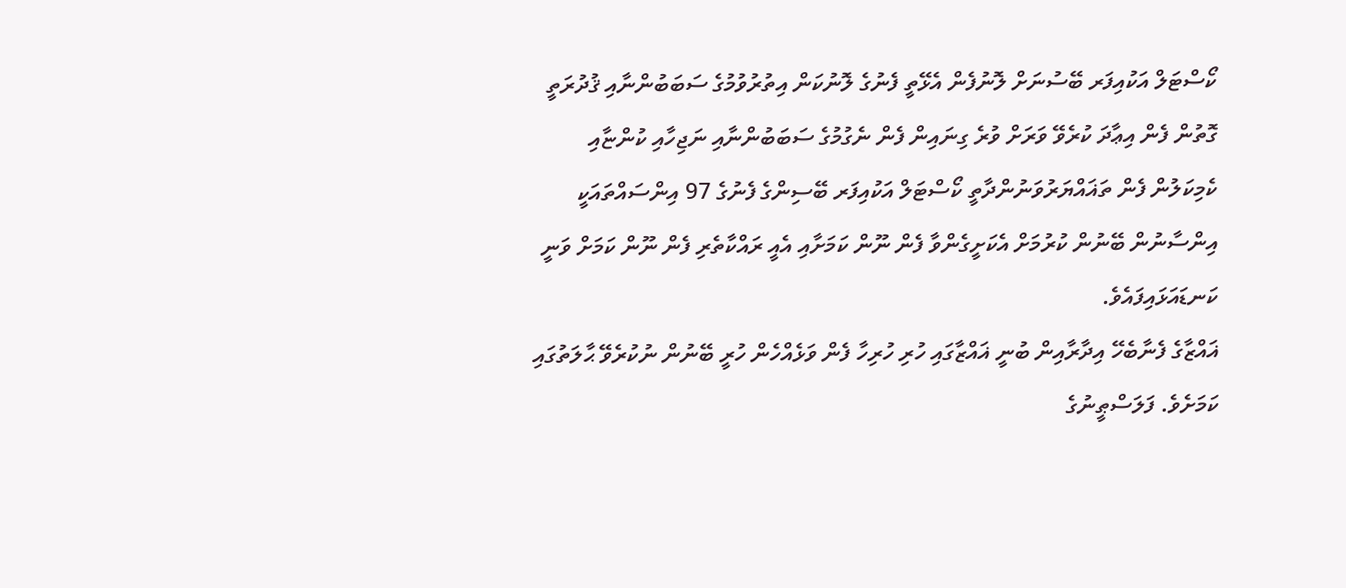ކޯސްޓަލް އަކުއިފަރ ބޭސުނަށް ލޮނުފެން އެޅޭތީ ފެނުގެ ލޮނުކަން އިތުރުވުމުގެ ސަބަބުންނާއި ޤުދުރަތީ ގޮތުން ފެން އިޢާދަ ކުރެވޭ ވަރަށް ވުރެ ގިނައިން ފެން ނެގުމުގެ ސަބަބުންނާއި ނަޖިހާއި ކުންޏާއި ކެމިކަލުން ފެން ތަޣައްޔަރުވަނުންދާތީ ކޯސްޓަލް އަކުއިފަރ ބޭސިންގެ ފެނުގެ 97 އިންސައްތައަކީ އިންސާނުން ބޭނުން ކުރުމަށް އެކަށީގެންވާ ފެން ނޫން ކަމަށާއި އެއީ ރައްކާތެރި ފެން ނޫން ކަމަށް ވަނީ ކަނޑައަޅައިފައެވެ.
ޣައްޒާގެ ފެނާބެހޭ އިދާރާއިން ބުނީ ޣައްޒާގައި ހުރި ހުރިހާ ފެން ވަޅެއްހެން ހުރީ ބޭނުން ނުކުރެވޭ ޙާލަތުގައި ކަމަށެވެ. ފަލަސްޠީނުގެ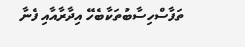ތަފާސްހިސާބުތަކާބެހޭ އިދާރާއާއި ފެނާ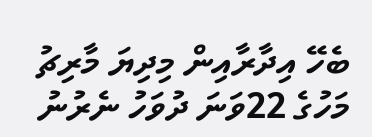ބެހޭ އިދާރާއިން މިދިޔަ މާރިޗު މަހުގެ 22ވަނަ ދުވަހު ނެރުނު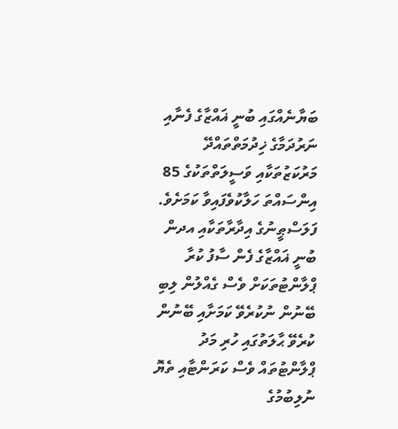ބަޔާނެއްގައި ބުނީ ޣައްޒާގެ ފެނާއި ނަރުދަމާގެ ޚިދުމަތްތައްދޭ މަރުކަޒުތަކާއި ވަސީލަތްތަކުގެ 85 އިންސައްތަ ހަލާކުވެފައިވާ ކަމަށެވެ. ފަލަސްޠީނުގެ އިދާރާތަކާއި އދން ބުނީ ޣައްޒާގެ ފެން ސާފު ކުރާ ޕްލާންޓުތަކަށް ވެސް ގެއްލުން ލިބި ބޭނުން ނުކުރެވޭ ކަމަށާއި ބޭނުން ކުރެވޭ ޙާލަތުގައި ހުރި މަދު ޕްލާންޓުތައް ވެސް ކަރަންޓާއި ތެޔޮ ނުލިބުމުގެ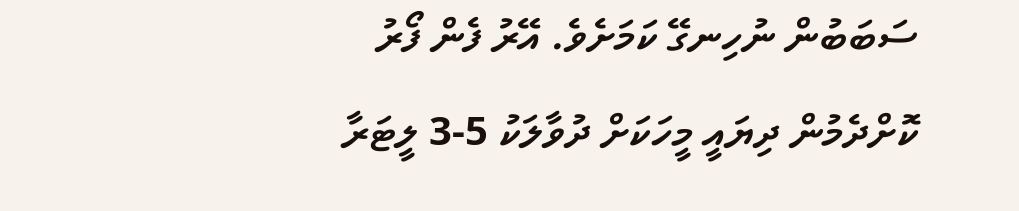ސަބަބުން ނުހިނގޭ ކަމަށެވެ. އޭރު ފެން ފޯރު ކޮށްދެމުން ދިޔައީ މީހަކަށް ދުވާލަކު 5-3 ލީޓަރާ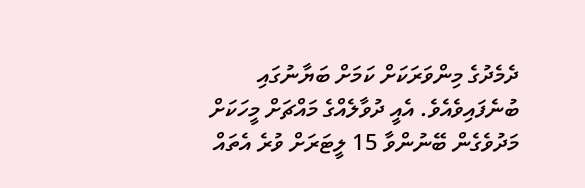ދެމެދުގެ މިންވަރަކަށް ކަމަށް ބަޔާނުގައި ބުނެފައިވެއެވެ. އެއީ ދުވާލެއްގެ މައްޗަށް މީހަކަށް މަދުވެގެން ބޭނުންވާ 15 ލީޓަރަށް ވުރެ އެތައް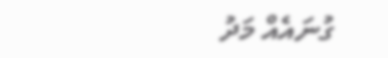ގުނައެއް މަދު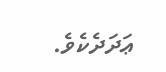ޢަދަދެކެވެ.